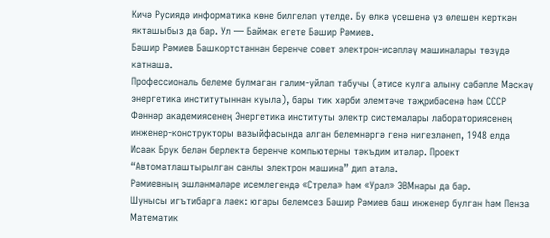Кичә Русиядә информатика көне билгеләп үтелде. Бу өлкә үсешенә үз өлешен керткән якташыбыз да бар. Ул — Баймак егете Бәшир Рәмиев.
Бәшир Рәмиев Башкортстаннан беренче совет электрон-исәпләү машиналары төзүдә катнаша.
Профессиональ белеме булмаган галим-уйлап табучы (әтисе кулга алыну сәбәпле Мәскәү энергетика институтыннан куыла), бары тик хәрби элемтәче тәҗрибәсенә һәм СССР Фәннәр академиясенең Энергетика институты электр системалары лабораториясенең инженер-конструкторы вазыйфасында алган белемнәргә генә нигезләнеп, 1948 елда Исаак Брук белән берлектә беренче компьютерны тәкъдим итәләр. Проект “Автоматлаштырылган санлы электрон машина” дип атала.
Рәмиевның эшләнмәләре исемлегендә «Стрела» һәм «Урал» ЭВМнары да бар.
Шунысы игътибарга лаек: югары белемсез Бәшир Рәмиев баш инженер булган һәм Пенза Математик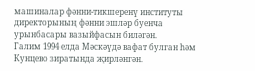машиналар фәнни-тикшеренү институты директорының фәнни эшләр буенча урынбасары вазыйфасын биләгән.
Галим 1994 елда Мәскәүдә вафат булган һәм Кунцево зиратында җирләнгән.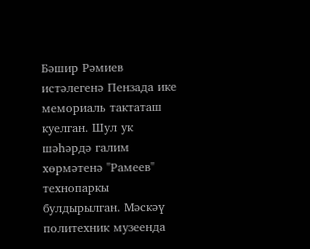Бәшир Рәмиев истәлегенә Пензада ике мемориаль тактаташ куелган. Шул ук шәһәрдә галим хөрмәтенә "Рамеев" технопаркы булдырылган. Мәскәү политехник музеенда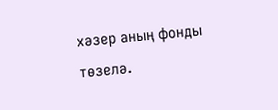хәзер аның фонды төзелә.